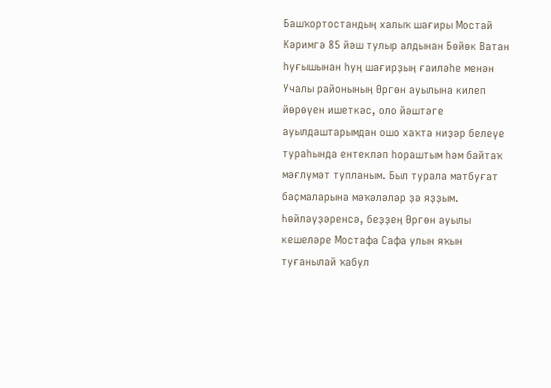Башҡортостандың халыҡ шағиры Мостай Кәримгә 85 йәш тулыр алдынан Бөйөк Ватан һуғышынан һуң шағирҙың ғаиләһе менән Учалы районының Өргөн ауылына килеп йөрөүен ишеткәс, оло йәштәге ауылдаштарымдан ошо хаҡта ниҙәр белеүе тураһында ентекләп һораштым һәм байтаҡ мәғлүмәт тупланым. Был турала матбуғат баҫмаларына мәҡәләләр ҙә яҙҙым. Һөйләүҙәренсә, беҙҙең Өргөн ауылы кешеләре Мостафа Сафа улын яҡын туғанылай ҡабул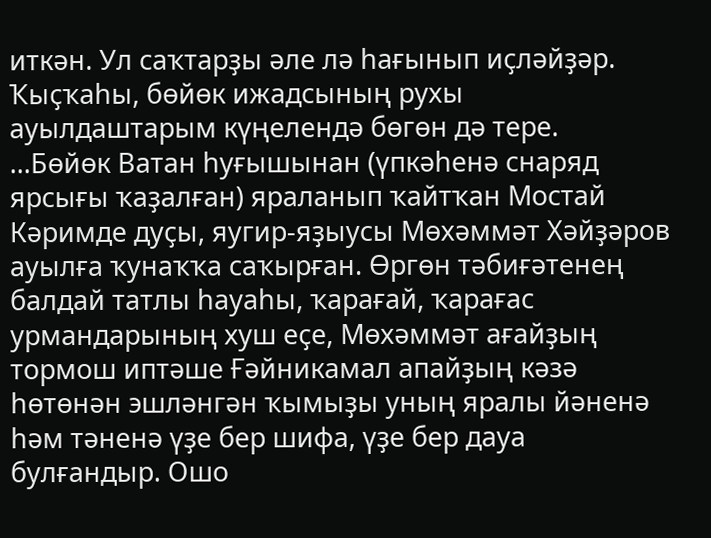иткән. Ул саҡтарҙы әле лә һағынып иҫләйҙәр. Ҡыҫҡаһы, бөйөк ижадсының рухы ауылдаштарым күңелендә бөгөн дә тере.
...Бөйөк Ватан һуғышынан (үпкәһенә снаряд ярсығы ҡаҙалған) яраланып ҡайтҡан Мостай Кәримде дуҫы, яугир-яҙыусы Мөхәммәт Хәйҙәров ауылға ҡунаҡҡа саҡырған. Өргөн тәбиғәтенең балдай татлы һауаһы, ҡарағай, ҡарағас урмандарының хуш еҫе, Мөхәммәт ағайҙың тормош иптәше Ғәйникамал апайҙың кәзә һөтөнән эшләнгән ҡымыҙы уның яралы йәненә һәм тәненә үҙе бер шифа, үҙе бер дауа булғандыр. Ошо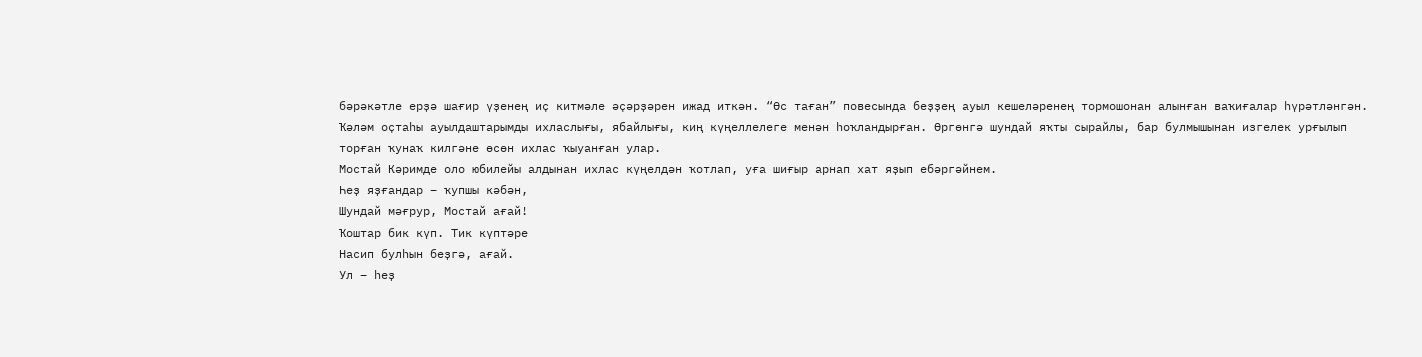бәрәкәтле ерҙә шағир үҙенең иҫ китмәле әҫәрҙәрен ижад иткән. “Өс таған” повесында беҙҙең ауыл кешеләренең тормошонан алынған ваҡиғалар һүрәтләнгән.
Ҡәләм оҫтаһы ауылдаштарымды ихласлығы, ябайлығы, киң күңеллелеге менән һоҡландырған. Өргөнгә шундай яҡты сырайлы, бар булмышынан изгелек урғылып торған ҡунаҡ килгәне өсөн ихлас ҡыуанған улар.
Мостай Кәримде оло юбилейы алдынан ихлас күңелдән ҡотлап, уға шиғыр арнап хат яҙып ебәргәйнем.
Һеҙ яҙғандар – ҡупшы кәбән,
Шундай мәғрур, Мостай ағай!
Ҡоштар бик күп. Тик күптәре
Насип булһын беҙгә, ағай.
Ул – һеҙ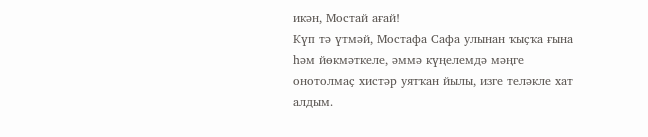икән, Мостай ағай!
Күп тә үтмәй, Мостафа Сафа улынан ҡыҫҡа ғына һәм йөкмәткеле, әммә күңелемдә мәңге онотолмаҫ хистәр уятҡан йылы, изге теләкле хат алдым.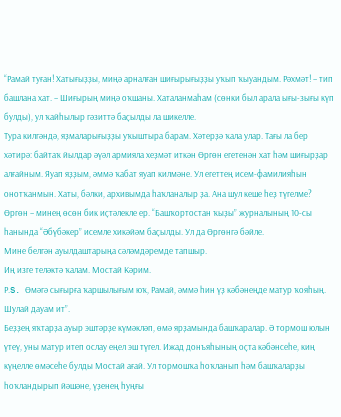“Рамай туған! Хатығыҙҙы, миңә арналған шиғырығыҙҙы уҡып ҡыуандым. Рәхмәт! – тип башлана хат. – Шиғырың миңә оҡшаны. Хаталанмаһам (сөнки был арала ығы-зығы күп булды), ул ҡайһылыр гәзиттә баҫылды ла шикелле.
Тура килгәндә, яҙмаларығыҙҙы уҡыштыра барам. Хәтерҙә ҡала улар. Тағы ла бер хәтирә: байтаҡ йылдар әүәл армияла хеҙмәт иткән Өргөн егетенән хат һәм шиғырҙар алғайным. Яуап яҙҙым, әммә ҡабат яуап килмәне. Ул егеттең исем-фамилияһын онотҡанмын. Хаты, бәлки, архивымда һаҡланалыр ҙа. Ана шул кеше һеҙ түгелме?
Өргөн – минең өсөн бик иҫтәлекле ер. “Башҡортостан ҡыҙы” журналының 10-сы һанында “Әбүбәкер” исемле хикәйәм баҫылды. Ул да Өргөнгә бәйле.
Мине белгән ауылдаштарыңа сәләмдәремде тапшыр.
Иң изге теләктә ҡалам. Мостай Кәрим.
Р.S. Өмәгә сығырға ҡаршылығым юҡ, Рамай, әммә һин үҙ кәбәнеңде матур ҡояһың. Шулай дауам ит”.
Беҙҙең яҡтарҙа ауыр эштәрҙе күмәкләп, өмә ярҙамында башҡаралар. Ә тормош юлын үтеү, уны матур итеп ослау еңел эш түгел. Ижад донъяһының оҫта кәбәнсеһе, киң күңелле өмәсеһе булды Мостай ағай. Ул тормошҡа һоҡланып һәм башҡаларҙы һоҡландырып йәшәне, үҙенең һуңғы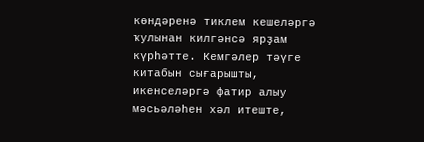көндәренә тиклем кешеләргә ҡулынан килгәнсә ярҙам күрһәтте. Кемгәлер тәүге китабын сығарышты, икенселәргә фатир алыу мәсьәләһен хәл итеште,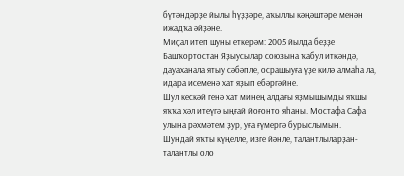бүтәндәрҙе йылы һүҙҙәре, аҡыллы кәңәштәре менән ижадҡа әйҙәне.
Миҫал итеп шуны еткерәм: 2005 йылда беҙҙе Башҡортостан Яҙыусылар союзына ҡабул иткәндә, дауаханала ятыу сәбәпле, осрашыуға үҙе килә алмаһа ла, идара исеменә хат яҙып ебәргәйне.
Шул кескәй генә хат минең алдағы яҙмышымды яҡшы яҡҡа хәл итеүгә ыңғай йоғонто яһаны. Мостафа Сафа улына рәхмәтем ҙур, уға ғүмергә бурыслымын.
Шундай яҡты күңелле, изге йәнле, талантлыларҙан- талантлы оло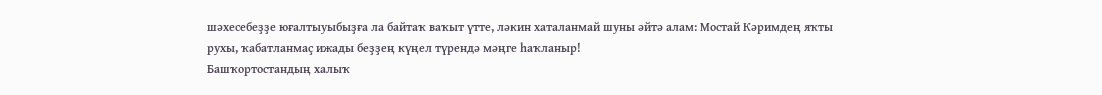шәхесебеҙҙе юғалтыуыбыҙға ла байтаҡ ваҡыт үтте, ләкин хаталанмай шуны әйтә алам: Мостай Кәримдең яҡты рухы, ҡабатланмаҫ ижады беҙҙең күңел түрендә мәңге һаҡланыр!
Башҡортостандың халыҡ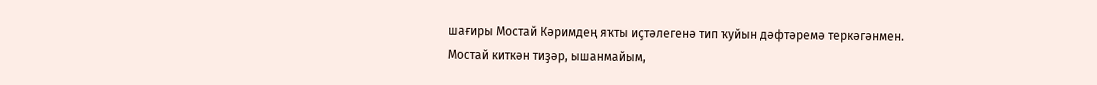шағиры Мостай Кәримдең яҡты иҫтәлегенә тип ҡуйын дәфтәремә теркәгәнмен.
Мостай киткән тиҙәр, ышанмайым,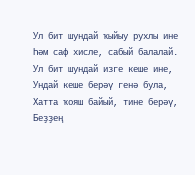Ул бит шундай ҡыйыу рухлы ине
Һәм саф хисле, сабый балалай.
Ул бит шундай изге кеше ине,
Ундай кеше берәү генә була,
Хатта ҡояш байый, тине берәү,
Беҙҙең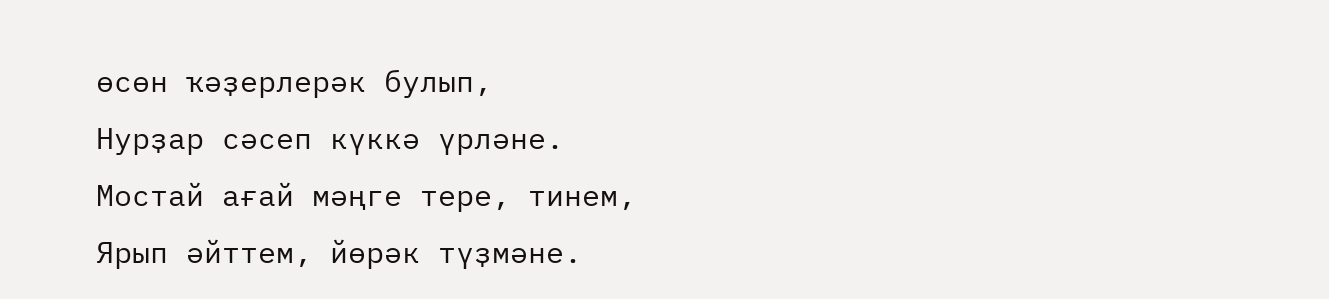өсөн ҡәҙерлерәк булып,
Нурҙар сәсеп күккә үрләне.
Мостай ағай мәңге тере, тинем,
Ярып әйттем, йөрәк түҙмәне.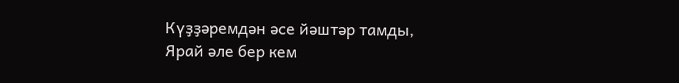Күҙҙәремдән әсе йәштәр тамды,
Ярай әле бер кем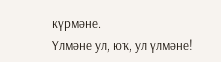күрмәне.
Үлмәне ул, юҡ, ул үлмәне!